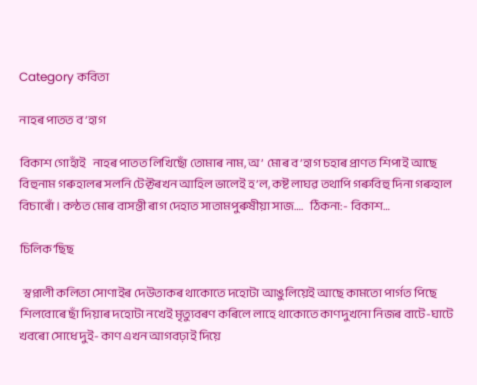Category কবিতা

নাহৰ পাতত ব’হাগ

বিকাশ গোহাঁই   নাহৰ পাতত লিখিছোঁ তোমাৰ নাম, অ’ মোৰ ব’হাগ চহাৰ প্ৰাণত শিপাই আছে বিহুনাম গৰুহালৰ সলনি টেক্টৰখন আহিল ভালেই হ’ল, কষ্ট লাঘৱ তথাপি গৰুবিহু দিনা গৰুহাল বিচাৰোঁ । কন্ঠত মোৰ বাসন্তী ৰাগ দেহাত সাতামপুৰুষীয়া সাজ….   ঠিকনা:- বিকাশ…

চিলিক’ছিছ

  স্বপ্নালী কলিতা সোণাইৰ দেউতাকৰ থাকোতে দহোটা আঙুলিয়েই আছে কামতো পাৰ্গত পিছে শিলবোৰে ছাঁ দিয়াৰ দহোটা নখেই মৃত্যুবৰণ কৰিলে লাহে থাকোতে কাণদুখনো নিজৰ বাটে-ঘাটে খবৰো সোধে দুই- কাণ এখন আগবঢ়াই দিয়ে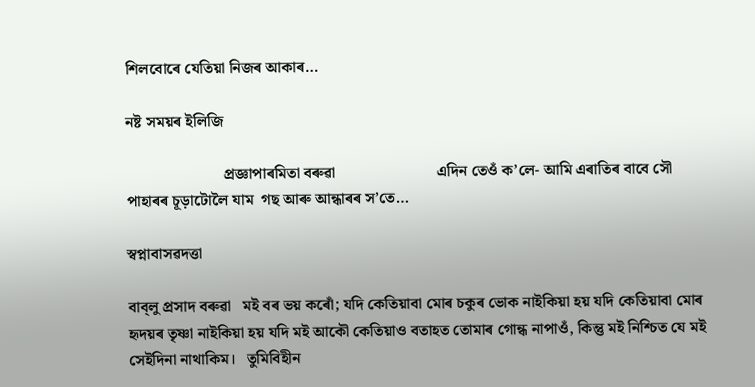শিলবোৰে যেতিয়া নিজৰ আকাৰ…

নষ্ট সময়ৰ ইলিজি

                         প্ৰজ্ঞাপাৰমিতা বৰুৱা                          এদিন তেওঁ ক’লে- আমি এৰাতিৰ বাবে সৌ পাহাৰৰ চূড়াটোলৈ যাম  গছ আৰু আন্ধাৰৰ স’তে…

স্বপ্নাবাসৱদত্তা

বাব্‌লু প্ৰসাদ বৰুৱা   মই বৰ ভয় কৰোঁ; যদি কেতিয়াবা মোৰ চকুৰ ভোক নাইকিয়া হয় যদি কেতিয়াবা মোৰ হৃদয়ৰ তৃষ্ণা নাইকিয়া হয় যদি মই আকৌ কেতিয়াও বতাহত তোমাৰ গোন্ধ নাপাওঁ, কিন্তু মই নিশ্চিত যে মই সেইদিনা নাথাকিম।   তুমিবিহীন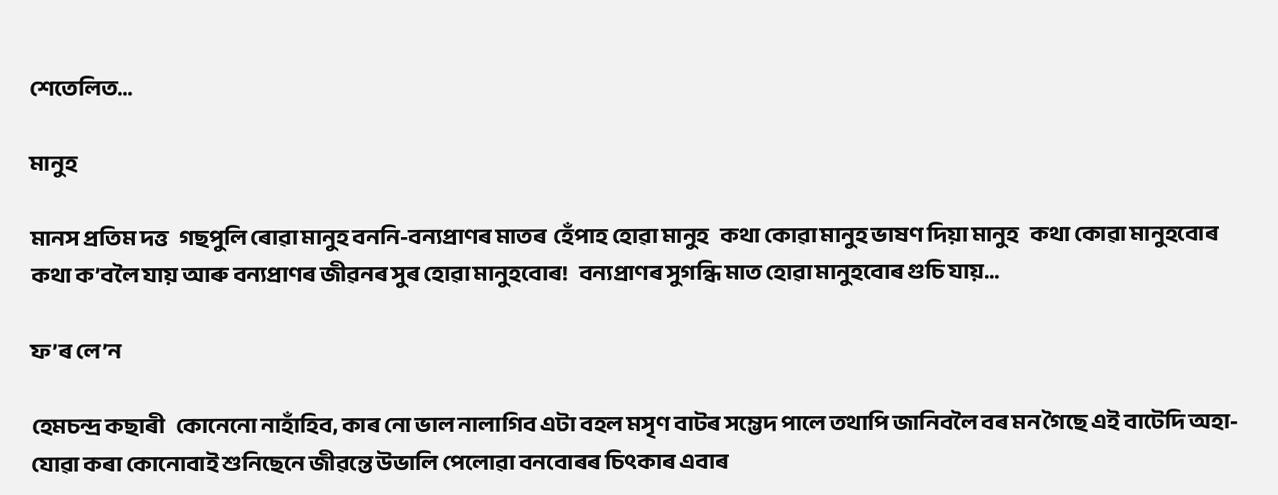শেতেলিত…

মানুহ

মানস প্ৰতিম দত্ত   গছপুলি ৰোৱা মানুহ বননি-বন্যপ্ৰাণৰ মাতৰ  হেঁপাহ হোৱা মানুহ   কথা কোৱা মানুহ ভাষণ দিয়া মানুহ   কথা কোৱা মানুহবোৰ কথা ক’বলৈ যায় আৰু বন্যপ্ৰাণৰ জীৱনৰ সুৰ হোৱা মানুহবোৰ!   বন্যপ্ৰাণৰ সুগন্ধি মাত হোৱা মানুহবোৰ গুচি যায়…

ফ’ৰ লে’ন

হেমচন্দ্ৰ কছাৰী   কোনেনো নাহাঁহিব, কাৰ নো ভাল নালাগিব এটা বহল মসৃণ বাটৰ সম্ভেদ পালে তথাপি জানিবলৈ বৰ মন গৈছে এই বাটেদি অহা-যোৱা কৰা কোনোবাই শুনিছেনে জীৱন্তে উভালি পেলোৱা বনবোৰৰ চিৎকাৰ এবাৰ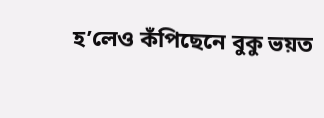হ’লেও কঁপিছেনে বুকু ভয়ত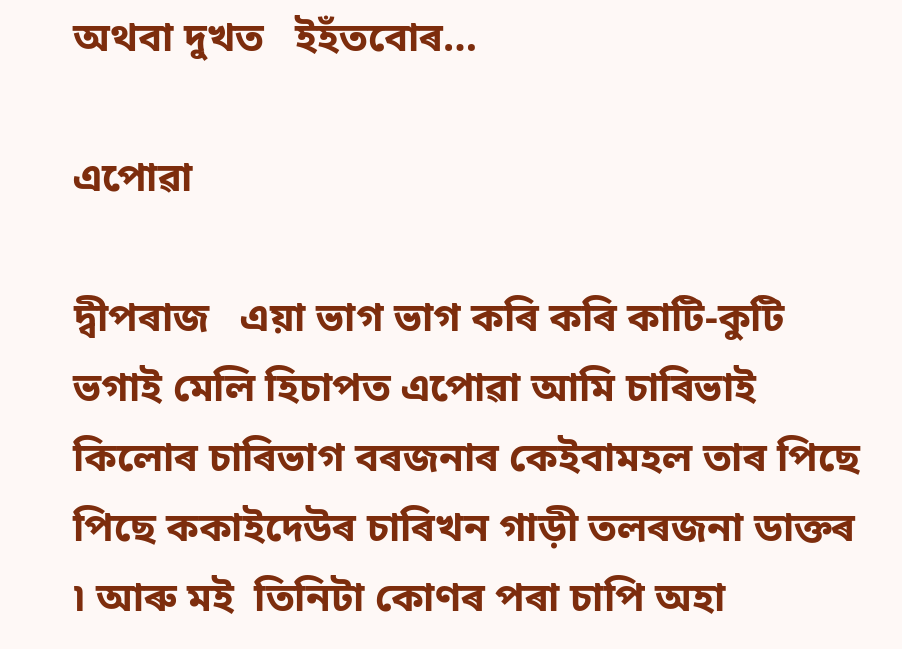অথবা দুখত   ইহঁতবোৰ…

এপোৱা

দ্বীপৰাজ   এয়া ভাগ ভাগ কৰি কৰি কাটি-কুটি ভগাই মেলি হিচাপত এপোৱা আমি চাৰিভাই কিলোৰ চাৰিভাগ বৰজনাৰ কেইবামহল তাৰ পিছে পিছে ককাইদেউৰ চাৰিখন গাড়ী তলৰজনা ডাক্তৰ ৷ আৰু মই  তিনিটা কোণৰ পৰা চাপি অহা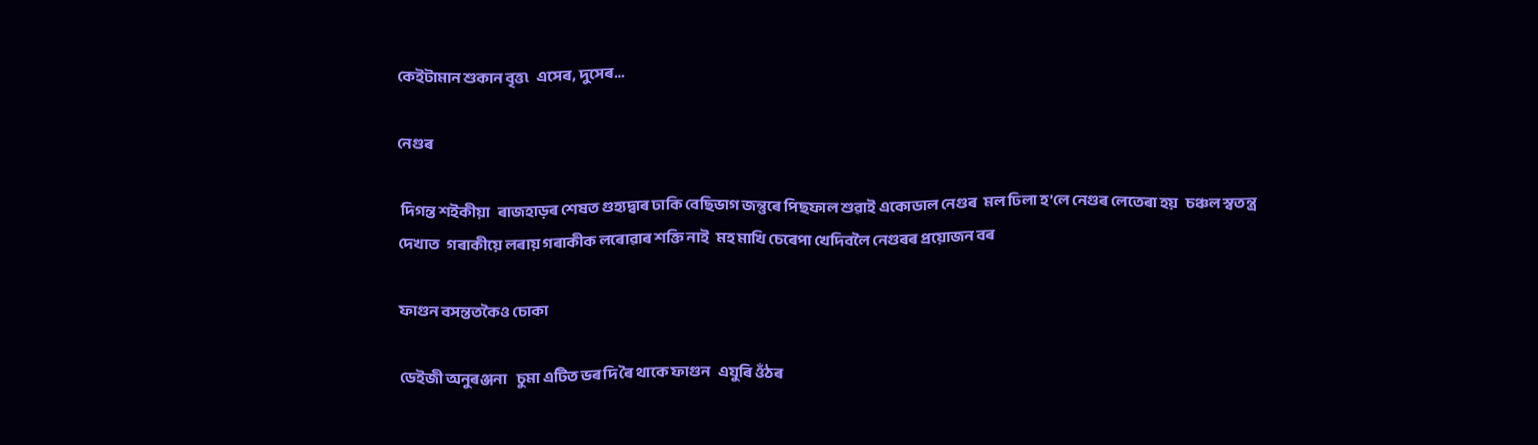কেইটামান শুকান বৃত্ত৷   এসেৰ, দুসেৰ…

নেগুৰ

 দিগন্ত শইকীয়া   ৰাজহাড়ৰ শেষত গুহ্যদ্বাৰ ঢাকি বেছিভাগ জন্তুৰে পিছফাল শুৱাই একোডাল নেগুৰ   মল ঢিলা হ’লে নেগুৰ লেতেৰা হয়   চঞ্চল স্বতন্ত্ৰ দেখাত   গৰাকীয়ে লৰায় গৰাকীক লৰোৱাৰ শক্তি নাই   মহ মাখি চেৰেপা খেদিবলৈ নেগুৰৰ প্ৰয়োজন বৰ

ফাগুন বসন্ততকৈও চোকা

ডেইজী অনুৰঞ্জনা    চুমা এটিত ভৰ দি ৰৈ থাকে ফাগুন   এযুৰি ওঁঠৰ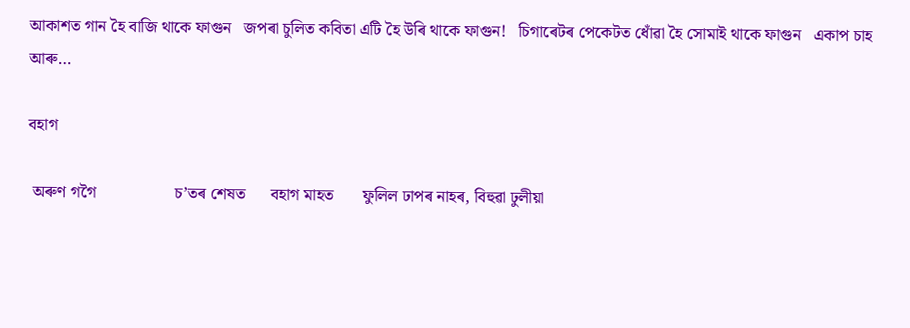আকাশত গান হৈ বাজি থাকে ফাগুন   জপৰা চুলিত কবিতা এটি হৈ উৰি থাকে ফাগুন!   চিগাৰেটৰ পেকেটত ধোঁৱা হৈ সোমাই থাকে ফাগুন   একাপ চাহ আৰু…

বহাগ

 অৰুণ গগৈ                   চ’তৰ শেষত      বহাগ মাহত       ফুলিল ঢাপৰ নাহৰ, বিহুৱা ঢুলীয়া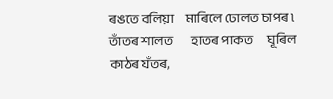ৰঙতে বলিয়া     মাৰিলে ঢোলত চাপৰ ৷      তাঁতৰ শালত        হাতৰ পাকত      ঘূৰিল কাঠৰ যঁতৰ,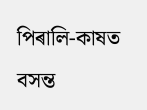পিৰালি-কাষত    বসন্ত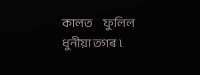কালত     ফুলিল ধুনীয়া তগৰ ৷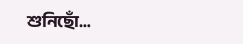শুনিছোঁ…